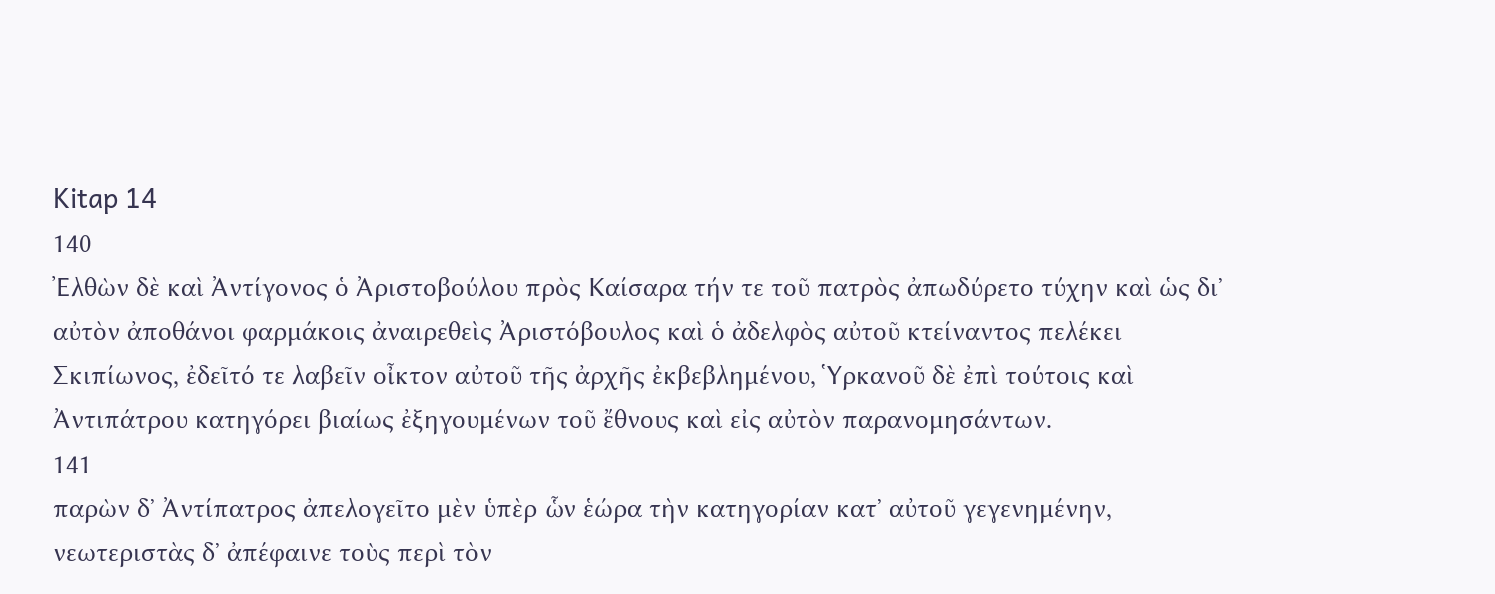Kitap 14
140
Ἐλθὼν δὲ καὶ Ἀντίγονος ὁ Ἀριστοβούλου πρὸς Καίσαρα τήν τε τοῦ πατρὸς ἀπωδύρετο τύχην καὶ ὡς διʼ αὐτὸν ἀποθάνοι φαρμάκοις ἀναιρεθεὶς Ἀριστόβουλος καὶ ὁ ἀδελφὸς αὐτοῦ κτείναντος πελέκει Σκιπίωνος, ἐδεῖτό τε λαβεῖν οἶκτον αὐτοῦ τῆς ἀρχῆς ἐκβεβλημένου, Ὑρκανοῦ δὲ ἐπὶ τούτοις καὶ Ἀντιπάτρου κατηγόρει βιαίως ἐξηγουμένων τοῦ ἔθνους καὶ εἰς αὐτὸν παρανομησάντων.
141
παρὼν δʼ Ἀντίπατρος ἀπελογεῖτο μὲν ὑπὲρ ὧν ἑώρα τὴν κατηγορίαν κατʼ αὐτοῦ γεγενημένην, νεωτεριστὰς δʼ ἀπέφαινε τοὺς περὶ τὸν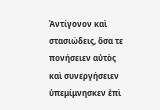Ἀντίγονον καὶ στασιώδεις, ὅσα τε πονήσειεν αὐτὸς καὶ συνεργήσειεν ὑπεμίμνησκεν ἐπὶ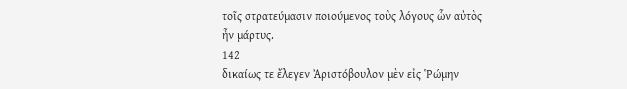τοῖς στρατεύμασιν ποιούμενος τοὺς λόγους ὧν αὐτὸς ἦν μάρτυς.
142
δικαίως τε ἔλεγεν Ἀριστόβουλον μὲν εἰς Ῥώμην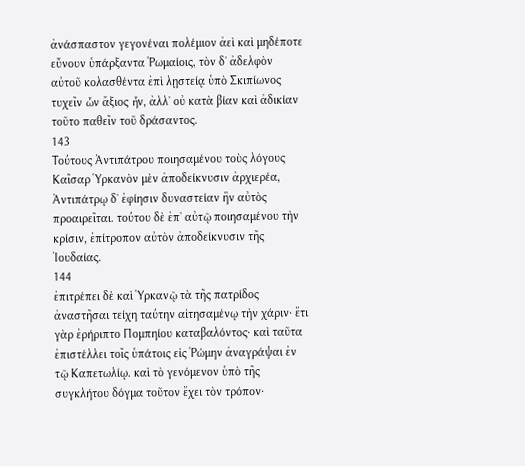ἀνάσπαστον γεγονέναι πολέμιον ἀεὶ καὶ μηδέποτε εὔνουν ὑπάρξαντα Ῥωμαίοις, τὸν δʼ ἀδελφὸν αὐτοῦ κολασθέντα ἐπὶ λῃστείᾳ ὑπὸ Σκιπίωνος τυχεῖν ὧν ἄξιος ἦν, ἀλλʼ οὐ κατὰ βίαν καὶ ἀδικίαν τοῦτο παθεῖν τοῦ δράσαντος.
143
Τούτους Ἀντιπάτρου ποιησαμένου τοὺς λόγους Καῖσαρ Ὑρκανὸν μὲν ἀποδείκνυσιν ἀρχιερέα, Ἀντιπάτρῳ δʼ ἐφίησιν δυναστείαν ἣν αὐτὸς προαιρεῖται. τούτου δὲ ἐπʼ αὐτῷ ποιησαμένου τὴν κρίσιν, ἐπίτροπον αὐτὸν ἀποδείκνυσιν τῆς Ἰουδαίας.
144
ἐπιτρέπει δὲ καὶ Ὑρκανῷ τὰ τῆς πατρίδος ἀναστῆσαι τείχη ταύτην αἰτησαμένῳ τὴν χάριν· ἔτι γὰρ ἐρήριπτο Πομπηίου καταβαλόντος· καὶ ταῦτα ἐπιστέλλει τοῖς ὑπάτοις εἰς Ῥώμην ἀναγράψαι ἐν τῷ Καπετωλίῳ. καὶ τὸ γενόμενον ὑπὸ τῆς συγκλήτου δόγμα τοῦτον ἔχει τὸν τρόπον·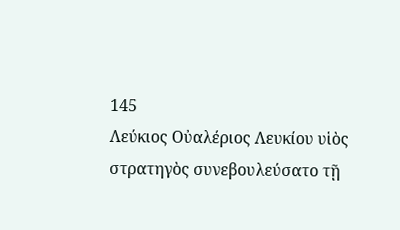145
Λεύκιος Οὐαλέριος Λευκίου υἱὸς στρατηγὸς συνεβουλεύσατο τῇ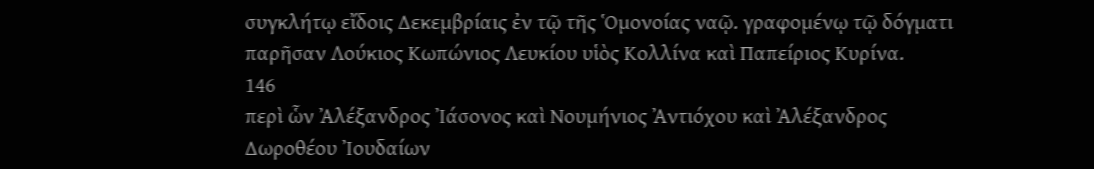συγκλήτῳ εἴδοις Δεκεμβρίαις ἐν τῷ τῆς Ὁμονοίας ναῷ. γραφομένῳ τῷ δόγματι παρῆσαν Λούκιος Κωπώνιος Λευκίου υἱὸς Κολλίνα καὶ Παπείριος Κυρίνα.
146
περὶ ὧν Ἀλέξανδρος Ἰάσονος καὶ Νουμήνιος Ἀντιόχου καὶ Ἀλέξανδρος Δωροθέου Ἰουδαίων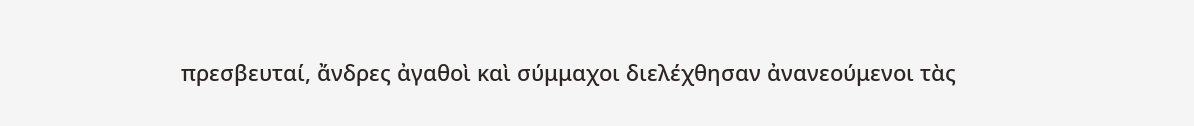πρεσβευταί, ἄνδρες ἀγαθοὶ καὶ σύμμαχοι διελέχθησαν ἀνανεούμενοι τὰς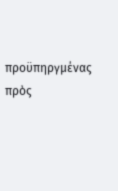προϋπηργμένας πρὸς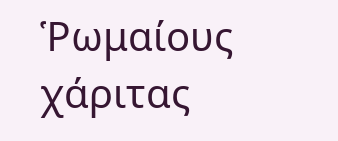Ῥωμαίους χάριτας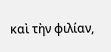καὶ τὴν φιλίαν,